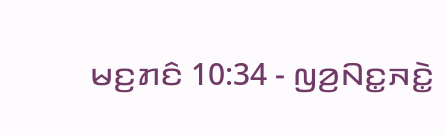ꤗꤢ꤬ꤊꤢꤨ 10:34 - ꤜꤤ꤬ꤡꤢ꤭ꤏꤢꤧ꤭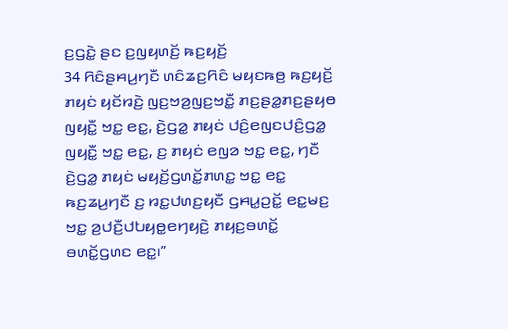ꤢ꤬ꤞꤢꤧ꤭ ꤔꤢ ꤢ꤬ꤜꤟꤛꤢꤩ꤬ ꤒꤢ꤬ꤟꤢꤩ꤬
34 ꤖꤢꤨꤔꤌꤣ꤬ꤚꤢꤪ ꤛꤢꤨꤘꤢ꤬ꤖꤢꤨ ꤗꤟꤢꤒꤥ꤬ ꤒꤢ꤬ꤟꤢꤩ꤬ ꤊꤟꤢꤦ ꤟꤢꤩꤙꤢꤧ꤬ ꤜꤢ꤬ꤠꤤ꤬ꤜꤢ꤬ꤠꤢꤪ꤭ ꤊꤢ꤬ꤔꤤ꤭ꤊꤢ꤬ꤔꤟꤥ ꤜꤟꤢꤪ꤭ ꤠꤢ꤭ ꤕꤢ꤭, ꤢꤧ꤬ꤞꤤ꤭ ꤊꤟꤢꤦ ꤓꤢꤨ꤬ꤕꤜꤢꤓꤢꤨ꤬ꤞꤤ꤭ ꤜꤟꤢꤪ꤭ ꤠꤢ꤭ ꤕꤢ꤭, ꤢ꤬ ꤊꤟꤢꤦ ꤕꤜꤤ ꤠꤢ꤭ ꤕꤢ꤭, ꤚꤢꤪ ꤢꤧ꤬ꤞꤤ꤭ ꤊꤟꤢꤦ ꤗꤟꤢꤩ꤬ꤞꤛꤢꤩ꤭ꤊꤛꤢ꤭ ꤠꤢ꤭ ꤕꤢ꤭ ꤒꤢ꤬ꤘꤣ꤬ꤚꤢꤪ ꤢ꤬ ꤙꤢ꤭ꤓꤛꤢ꤬ꤟꤢꤪ ꤞꤌꤣ꤭ꤑꤢꤩ꤭ ꤕꤢ꤭ꤗꤢ꤬ ꤠꤢ꤭ ꤤ꤬ꤓꤢꤪ꤬ꤓꤝꤟꤥ꤭ꤕꤚꤟꤢꤧ꤬ ꤊꤟꤢ꤬ꤋꤛꤢꤩ꤭ ꤋꤛꤢꤩ꤭ꤞꤛꤢ ꤕꤢ꤭꤯”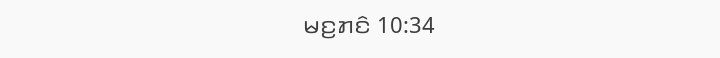ꤗꤢ꤬ꤊꤢꤨ 10:34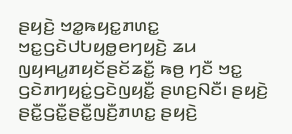ꤔꤟꤢꤧ꤬ ꤠꤤ꤭ꤒꤟꤢ꤭ꤊꤛꤢ꤭ ꤠꤢ꤭ꤞꤢꤧꤓꤝꤟꤥ꤭ꤕꤚꤟꤢꤧ꤬ ꤘꤣ ꤜꤟꤌꤣ꤭ꤊꤟꤢꤩꤔꤢꤩꤘꤢꤪ꤭ ꤒꤥ꤬ ꤚꤢꤪ ꤠꤢ꤭ ꤞꤢꤧꤊꤚꤟꤢꤦ꤭ꤞꤢꤧꤜꤟꤢꤪ꤭ ꤔꤛꤢ꤬ꤡꤢꤪ꤯ ꤔꤟꤢꤧ꤬ ꤔꤢꤪ꤭ꤞꤢꤪ꤭ꤔꤢꤪ꤭ꤜꤢꤪ꤬ꤊꤛꤢ꤭ ꤔꤟꤢꤧ꤬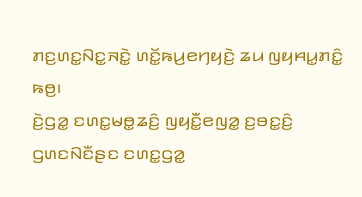ꤊꤢ꤬ꤛꤢ꤭ꤡꤢ꤭ꤏꤢꤧ꤭ ꤛꤢꤩ꤭ꤒꤣ꤬ꤕꤚꤟꤢꤧ꤬ ꤘꤣ ꤜꤟꤌꤣ꤭ꤊꤢꤨ꤭ ꤒꤥ꤬꤯
ꤢꤧ꤬ꤞꤤ꤭ ꤢꤛꤢ꤭ꤗꤥ꤭ꤘꤢꤨ꤬ ꤜꤟꤢꤪ꤭ꤕꤜꤤ꤭ ꤢ꤬ꤋꤢ꤭ꤢꤨ꤬ ꤞꤛꤢꤡꤢꤪꤔꤢ ꤢꤛꤢ꤭ꤞꤤ꤭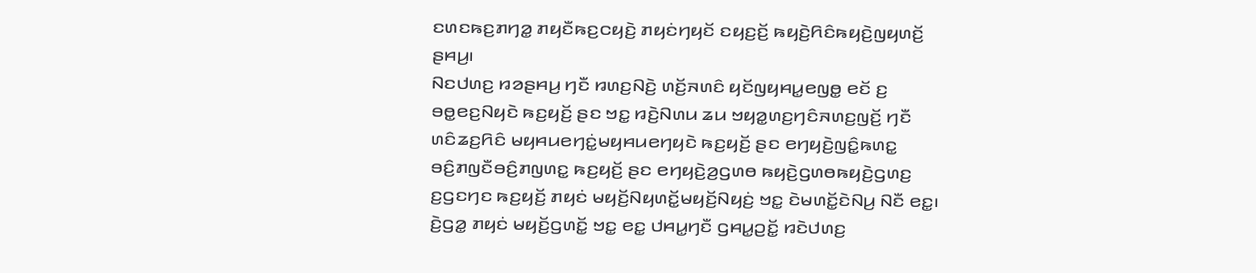ꤢꤛꤢꤒꤢ꤬ꤊꤚꤤ꤭ ꤊꤟꤢꤪꤒꤢ꤬ꤍꤟꤢꤧ꤬ ꤊꤟꤢꤦꤚꤟꤢꤩ ꤢꤟꤢ꤬ꤢꤩ꤬ ꤒꤟꤢꤧ꤬ꤖꤢꤨꤒꤟꤢꤧ꤬ꤜꤟꤛꤢꤩ꤬ ꤔꤌꤣ꤬꤯
ꤡꤢꤓꤛꤢ꤬ ꤙꤤꤔꤌꤣ꤬ ꤚꤢꤪ ꤙꤛꤢ꤬ꤡꤢꤧ꤬ ꤛꤢꤩ꤬ꤏꤛꤢꤨ ꤟꤢꤩꤜꤟꤌꤣ꤭ꤕꤜꤥ꤭ ꤕꤢꤩ ꤢ꤬ ꤋꤥ꤭ꤕꤢ꤬ꤡꤟꤢꤧ ꤒꤢ꤬ꤟꤢꤩ꤬ ꤔꤢ ꤠꤢ꤭ ꤙꤢꤧ꤬ꤡꤛꤣ ꤘꤣ ꤠꤟꤤ꤭ꤛꤢ꤬ꤚꤢꤨꤏꤛꤢ꤬ꤜꤢꤩ꤬ ꤚꤢꤪ ꤛꤢꤨꤘꤢ꤬ꤖꤢꤨ ꤗꤟꤌꤣꤕꤚꤢꤦ꤭ꤗꤟꤌꤣꤕꤚꤟꤢꤧ ꤒꤢ꤬ꤟꤢꤩ꤬ ꤔꤢ ꤕꤚꤟꤢꤧ꤬ꤜꤢꤨ꤭ꤒꤛꤢ꤭ ꤋꤢꤨ꤬ꤊꤜꤢꤪꤋꤢꤨ꤬ꤊꤜꤛꤢ꤭ ꤒꤢ꤬ꤟꤢꤩ꤬ ꤔꤢ ꤕꤚꤟꤢꤧ꤬ꤤ꤬ꤞꤛꤥ ꤒꤟꤢꤧ꤬ꤞꤛꤥꤒꤟꤢꤧ꤬ꤞꤛꤢ꤬ ꤢ꤬ꤞꤢꤚꤢ ꤒꤢ꤬ꤟꤢꤩ꤬ ꤊꤟꤢꤦ ꤗꤟꤢꤩ꤬ꤡꤟꤛꤢꤩ꤭ꤗꤟꤢꤩ꤬ꤡꤟꤢꤦ꤬ ꤠꤢ꤭ ꤢꤧꤗꤛꤢꤩ꤭ꤢꤧꤡꤣ꤬ ꤡꤢꤪ ꤕꤢ꤭꤯ ꤢꤧ꤬ꤞꤤ꤭ ꤊꤟꤢꤦ ꤗꤟꤢꤩ꤬ꤞꤛꤢꤩ꤭ ꤠꤢ꤭ ꤕꤢ꤭ ꤓꤌꤣ꤭ꤚꤢꤪ ꤞꤌꤣ꤭ꤑꤢꤩ꤭ ꤙꤢꤧꤓꤛꤢ꤬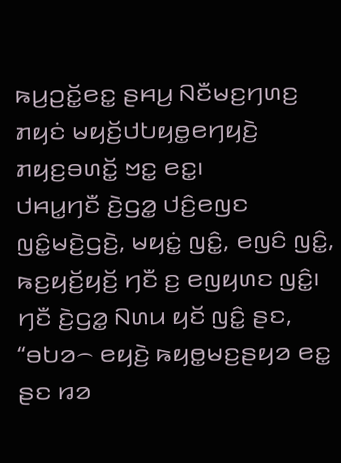ꤒꤣ꤬ꤑꤢꤩ꤭ꤕꤢ꤭ ꤔꤌꤣ꤬ ꤡꤢꤪꤗꤢ꤬ꤚꤛꤢ꤬ ꤊꤟꤢꤦ ꤗꤟꤢꤩ꤬ꤓꤝꤟꤥ꤭ꤕꤚꤟꤢꤧ꤬ ꤊꤟꤢ꤬ꤋꤛꤢꤩ꤭ ꤠꤢ꤭ ꤕꤢ꤭꤯
ꤓꤌꤣ꤭ꤚꤢꤪ ꤢꤧ꤬ꤞꤤ꤭ ꤓꤢꤨ꤬ꤕꤜꤢ ꤜꤢꤨ꤭ꤗꤢꤧ꤬ꤞꤢꤧ꤬, ꤗꤟꤢꤦ꤭ ꤜꤢꤨ꤭, ꤕꤜꤢꤨ ꤜꤢꤨ꤭, ꤒꤢ꤬ꤟꤢꤩ꤬ꤟꤢꤩ꤬ ꤚꤢꤪ ꤢ꤬ ꤕꤜꤟꤛꤢ ꤜꤢꤨ꤭꤯
ꤚꤢꤪ ꤢꤧ꤬ꤞꤤ꤭ ꤡꤛꤣ ꤟꤢꤩ ꤜꤢꤨ꤭ ꤔꤢ, “ꤋꤝꤤ꤮ ꤕꤟꤢꤧ꤬ ꤒꤟꤥ꤭ꤗꤢ꤬ꤔꤟꤤ ꤕꤢ꤭ ꤔꤢ ꤙꤤ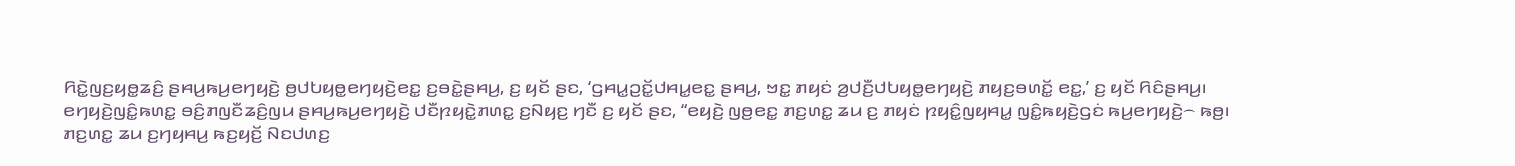ꤖꤢꤧ꤭ꤜꤢ꤬ꤟꤥ꤭ꤘꤢꤨ꤬ ꤔꤌꤣ꤬ꤒꤣ꤬ꤕꤚꤟꤢꤧ꤬ ꤥ꤬ꤓꤝꤟꤥ꤭ꤕꤚꤟꤢꤧ꤬ꤕꤢ꤭ ꤢ꤬ꤋꤢꤧ꤭ꤔꤌꤣ꤬, ꤢ꤬ ꤟꤢꤩ ꤔꤢ, ‘ꤞꤌꤣ꤭ꤑꤢꤩ꤭ꤓꤌꤣ꤭ꤕꤢ꤭ ꤔꤌꤣ꤬, ꤠꤢ꤭ ꤊꤟꤢꤦ ꤤ꤬ꤓꤢꤪ꤬ꤓꤝꤟꤥ꤭ꤕꤚꤟꤢꤧ꤬ ꤊꤟꤢ꤬ꤋꤛꤢꤩ꤭ ꤕꤢ꤭,’ ꤢ꤬ ꤟꤢꤩ ꤖꤢꤨꤔꤌꤣ꤬꤯
ꤕꤚꤟꤢꤧ꤬ꤜꤢꤨ꤭ꤒꤛꤢ꤭ ꤋꤢꤨ꤬ꤊꤜꤢꤪꤘꤢꤨ꤬ꤜꤣ ꤔꤌꤣ꤬ꤒꤣ꤬ꤕꤚꤟꤢꤧ꤬ ꤓꤢꤪꤐꤟꤢꤧ꤭ꤊꤛꤢ꤭ ꤢ꤬ꤡꤟꤢ꤬ ꤚꤢꤪ ꤢ꤬ ꤟꤢꤩ ꤔꤢ, “ꤕꤟꤢꤧ꤬ ꤜꤥ꤬ꤕꤢ꤭ ꤊꤢ꤬ꤛꤢ꤭ ꤘꤣ ꤢ꤬ ꤊꤟꤢꤦ ꤐꤟꤢꤨ꤭ꤜꤟꤌꤣ꤭ ꤜꤢꤨ꤭ꤒꤟꤢꤧ꤬ꤞꤢꤦ ꤒꤣ꤬ꤕꤚꤟꤢꤧ꤬꤮ ꤒꤥ꤬꤯
ꤊꤢ꤬ꤛꤢ꤭ ꤘꤣ ꤢ꤬ꤚꤟꤌꤣ꤬ ꤒꤢ꤬ꤟꤢꤩ꤬ ꤡꤢꤓꤛꤢ꤬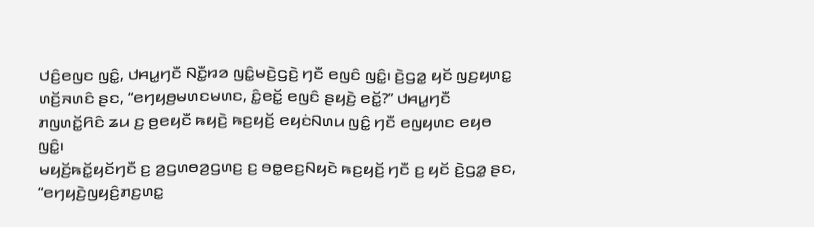ꤓꤢꤨ꤬ꤕꤜꤢ ꤜꤢꤨ꤭, ꤓꤌꤣ꤭ꤚꤢꤪ ꤡꤢꤪ꤭ꤙꤤ ꤜꤢꤨ꤭ꤗꤢꤧ꤬ꤞꤢꤧ꤬ ꤚꤢꤪ ꤕꤜꤢꤨ ꤜꤢꤨ꤭꤯ ꤢꤧ꤬ꤞꤤ꤭ ꤟꤢꤩ ꤜꤢ꤬ꤟꤛꤢ꤭ ꤛꤢꤩ꤬ꤏꤛꤢꤨ ꤔꤢ, “ꤕꤚꤟꤥ꤬ꤗꤛꤢꤗꤛꤢ, ꤢꤨ꤭ꤕꤢꤩ꤭ ꤕꤜꤢꤨ ꤔꤟꤢꤧ꤬ ꤕꤢꤩ꤭?” ꤓꤌꤣ꤭ꤚꤢꤪ ꤊꤜꤛꤢꤩ꤭ꤖꤢꤨ ꤘꤣ ꤢ꤬ ꤥ꤬ꤕꤟꤢꤪ ꤒꤟꤢꤧ꤬ ꤒꤢ꤬ꤟꤢꤩ꤬ ꤕꤟꤢꤦꤡꤛꤣ ꤜꤢꤨ꤭ ꤚꤢꤪ ꤕꤜꤟꤛꤢ ꤕꤟꤥ ꤜꤢꤨ꤭꤯
ꤗꤟꤢꤩ꤬ꤒꤢꤩ꤭ꤟꤢꤩꤚꤢꤪ ꤢ꤬ ꤤ꤬ꤞꤛꤥꤤ꤬ꤞꤛꤢ꤬ ꤢ꤬ ꤋꤥ꤭ꤕꤢ꤬ꤡꤟꤢꤧ ꤒꤢ꤬ꤟꤢꤩ꤬ ꤚꤢꤪ ꤢ꤬ ꤟꤢꤩ ꤢꤧ꤬ꤞꤤ꤭ ꤔꤢ, “ꤕꤚꤟꤢꤧ꤬ꤜꤟꤢꤨ꤬ꤊꤢ꤬ꤛꤢ꤭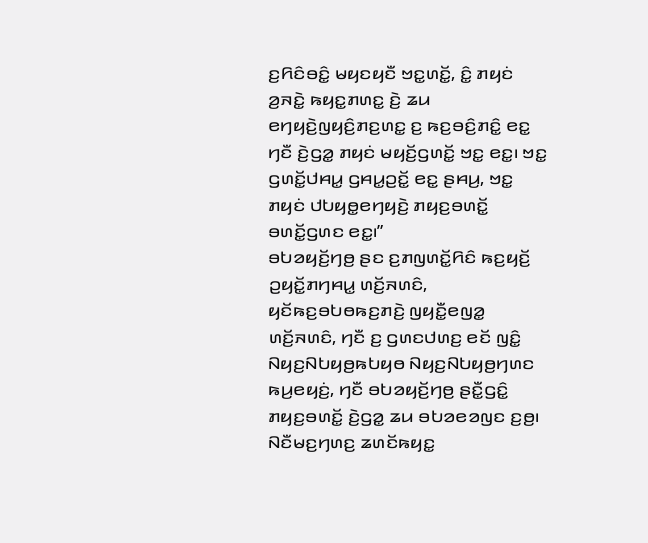ꤢ꤬ꤖꤢꤨꤋꤢꤨ꤭ ꤗꤟꤢꤟꤢꤪ ꤠꤢ꤭ꤛꤢꤩ꤭, ꤢꤨ꤭ ꤊꤟꤢꤦ ꤤ꤬ꤏꤢꤧ꤭ ꤒꤟꤢ꤭ꤊꤛꤢ꤭ ꤢꤧ꤬ ꤘꤣ ꤕꤚꤟꤢꤧ꤬ꤜꤟꤢꤨ꤬ꤊꤢ꤬ꤛꤢ꤭ ꤢ꤬ ꤒꤢ꤬ꤋꤢꤨ꤬ꤊꤢꤨ꤭ ꤕꤢ꤭ ꤚꤢꤪ ꤢꤧ꤬ꤞꤤ꤭ ꤊꤟꤢꤦ ꤗꤟꤢꤩ꤬ꤞꤛꤢꤩ꤭ ꤠꤢ꤭ ꤕꤢ꤭꤯ ꤠꤢ꤭ ꤞꤛꤢꤩ꤭ꤓꤌꤣ꤭ ꤞꤌꤣ꤭ꤑꤢꤩ꤭ ꤕꤢ꤭ ꤔꤌꤣ꤬, ꤠꤢ꤭ ꤊꤟꤢꤦ ꤓꤝꤟꤥ꤭ꤕꤚꤟꤢꤧ꤬ ꤊꤟꤢ꤬ꤋꤛꤢꤩ꤭ ꤋꤛꤢꤩ꤭ꤞꤛꤢ ꤕꤢ꤭꤯”
ꤋꤝꤤꤟꤢꤩ꤬ꤚꤥ꤬ ꤔꤢ ꤢ꤬ꤊꤜꤛꤢꤩ꤭ꤖꤢꤨ ꤒꤢ꤬ꤟꤢꤩ꤬ ꤑꤟꤢꤩ꤭ꤊꤚꤌꤣ꤭ ꤛꤢꤩ꤬ꤏꤛꤢꤨ, ꤟꤢꤩꤒꤢ꤬ꤋꤝꤥꤒꤢ꤬ꤊꤢꤧ꤬ ꤜꤟꤢꤪ꤭ꤕꤜꤤ꤭ ꤛꤢꤩ꤬ꤏꤛꤢꤨ, ꤚꤢꤪ ꤢ꤬ ꤞꤛꤢꤓꤛꤢ꤬ ꤕꤢꤩ ꤜꤢꤨ꤭ ꤡꤟꤢ꤬ꤡꤝꤟꤥ꤬ꤒꤝꤟꤥ ꤡꤟꤢ꤬ꤡꤝꤟꤥ꤬ꤚꤛꤢ ꤒꤣ꤬ꤕꤟꤢꤦ꤬, ꤚꤢꤪ ꤋꤝꤤꤟꤢꤩ꤬ꤚꤥ꤬ ꤔꤢꤪ꤭ꤞꤢꤨ꤭ ꤊꤟꤢ꤬ꤋꤛꤢꤩ꤭ ꤢꤧ꤬ꤞꤤ꤭ ꤘꤣ ꤋꤝꤤꤕꤤꤜꤢ ꤢ꤬ꤥ꤬꤯
ꤡꤢꤪꤗꤢ꤬ꤚꤛꤢ꤬ ꤘꤛꤢꤩꤒꤟꤢ꤭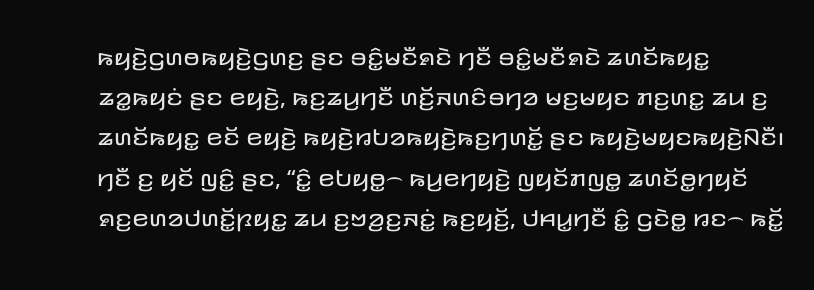ꤒꤟꤢꤧ꤬ꤞꤛꤥꤒꤟꤢꤧ꤬ꤞꤛꤢ꤬ ꤔꤢ ꤋꤢꤨ꤭ꤗꤢꤪꤎꤢꤧ ꤚꤢꤪ ꤋꤢꤨ꤭ꤗꤢꤪꤎꤢꤧ ꤘꤛꤢꤩꤒꤟꤢ꤭ ꤘꤤ꤭ꤒꤟꤢꤦ ꤔꤢ ꤕꤟꤢꤧ꤬, ꤒꤢ꤬ꤘꤣ꤬ꤚꤢꤪ ꤛꤢꤩ꤬ꤏꤛꤢꤨꤋꤚꤤ ꤗꤢ꤬ꤗꤟꤢ ꤊꤢ꤬ꤛꤢ꤭ ꤘꤣ ꤢ꤬ ꤘꤛꤢꤩꤒꤟꤢ꤭ ꤕꤢꤩ ꤕꤟꤢꤧ꤬ ꤒꤟꤢꤧ꤬ꤙꤝꤤꤒꤟꤢꤧ꤬ꤒꤢ꤬ꤚꤛꤢꤩ꤭ ꤔꤢ ꤒꤟꤢꤧ꤬ꤗꤟꤢꤒꤟꤢꤧ꤬ꤡꤢꤪ꤯
ꤚꤢꤪ ꤢ꤬ ꤟꤢꤩ ꤜꤢꤨ꤭ ꤔꤢ, “ꤢꤨ꤭ ꤕꤝꤟꤥ꤭꤮ ꤒꤣ꤬ꤕꤚꤟꤢꤧ꤬ ꤜꤟꤢꤩꤊꤜꤥ꤭ ꤘꤛꤢꤩꤥ꤭ꤚꤟꤢꤩ ꤎꤢ꤬ꤕꤛꤤꤓꤛꤢꤩ꤭ꤐꤟꤢ꤭ ꤘꤣ ꤢ꤬ꤠꤤ꤬ꤢ꤬ꤏꤢꤦ꤭ ꤒꤢ꤬ꤟꤢꤩ꤬, ꤓꤌꤣ꤭ꤚꤢꤪ ꤢꤨ꤭ ꤞꤢꤧꤥ꤭ ꤙꤢ꤮ ꤒꤢꤩ꤭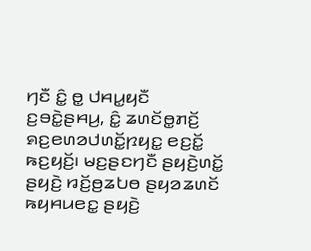ꤚꤢꤪ ꤢꤨ꤭ ꤥ꤭ ꤓꤌꤣ꤭ꤟꤢꤪ ꤢ꤬ꤋꤢꤧ꤭ꤔꤌꤣ꤬, ꤢꤨ꤭ ꤘꤛꤢꤩꤥ꤭ꤊꤢꤩ꤬ ꤎꤢ꤬ꤕꤛꤤꤓꤛꤢꤩ꤭ꤐꤟꤢ꤭ ꤕꤢ꤬ꤢꤩ꤭ ꤒꤢ꤬ꤟꤢꤩ꤬꤯ ꤗꤢ꤬ꤔꤢꤚꤢꤪ ꤔꤟꤢꤧ꤬ꤛꤢꤩ꤭ ꤔꤟꤢꤧ꤬ ꤙꤢꤩ꤬ꤥ꤬ꤘꤝꤥ ꤔꤟꤤꤘꤛꤢꤩ ꤒꤟꤌꤣꤕꤢ꤭ ꤔꤟꤢꤧ꤬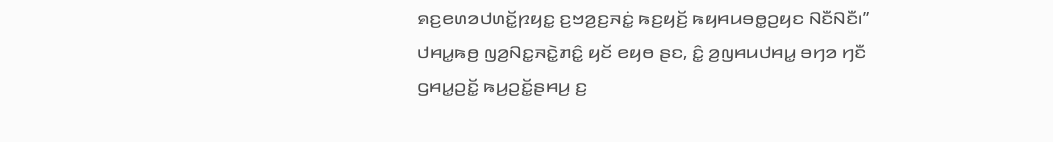ꤎꤢ꤬ꤕꤛꤤꤓꤛꤢꤩ꤭ꤐꤟꤢ꤭ ꤢ꤬ꤠꤤ꤬ꤢ꤬ꤏꤢꤦ꤭ ꤒꤢ꤬ꤟꤢꤩ꤬ ꤒꤟꤌꤣꤋꤥ꤭ꤑꤟꤢ ꤡꤢꤪꤡꤢꤪ꤯”
ꤓꤌꤣ꤭ꤒꤥ꤬ ꤜꤤ꤬ꤡꤢ꤭ꤏꤢꤧ꤭ꤊꤢꤨ꤭ ꤟꤢꤩ ꤕꤟꤥ ꤔꤢ, ꤢꤨ꤭ ꤤ꤬ꤜꤌꤣꤓꤌꤣ꤭ ꤋꤚꤤ ꤚꤢꤪ ꤞꤌꤣ꤭ꤑꤢꤩ꤭ ꤒꤣ꤬ꤑꤢꤩ꤭ꤔꤌꤣ꤬ ꤢ꤬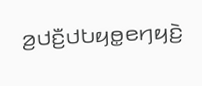ꤤ꤬ꤓꤢꤪ꤬ꤓꤝꤟꤥ꤭ꤕꤚꤟꤢꤧ꤬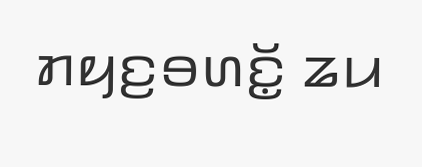ꤊꤟꤢ꤬ꤋꤛꤢꤩ꤭ ꤘꤣ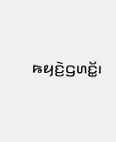ꤒꤟꤢꤧ꤬ꤞꤛꤢꤩ꤭꤯